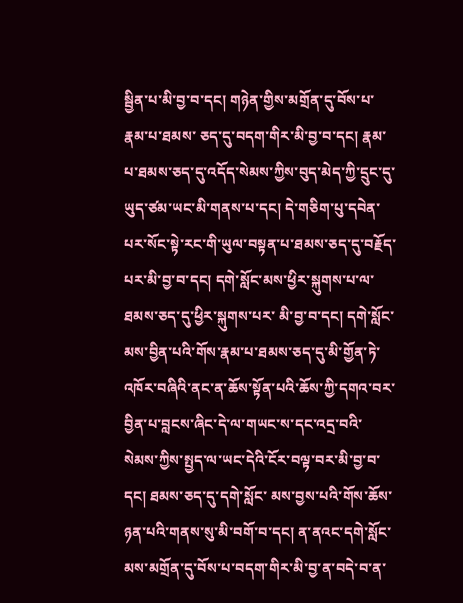སྦྱིན་པ་མི་བྱ་བ་དང། གཉེན་གྱིས་མགྲོན་དུ་བོས་པ་རྣམ་པ་ཐམས་ ཅད་དུ་བདག་གིར་མི་བྱ་བ་དང། རྣམ་པ་ཐམས་ཅད་དུ་འདོད་སེམས་ཀྱིས་བུད་མེད་ཀྱི་དྲུང་དུ་ཡུད་ཙམ་ཡང་མི་གནས་པ་དང། དེ་གཅིག་པུ་དབེན་པར་སོང་སྟེ་རང་གི་ཡུལ་བསྟན་པ་ཐམས་ཅད་དུ་བརྗོད་པར་མི་བྱ་བ་དང། དགེ་སློང་མས་ཕྱིར་སྐུགས་པ་ལ་ཐམས་ཅད་དུ་ཕྱིར་སྐུགས་པར་ མི་བྱ་བ་དང། དགེ་སློང་མས་བྱིན་པའི་གོས་རྣམ་པ་ཐམས་ཅད་དུ་མི་གྱོན་ཏེ་འཁོར་བཞིའི་ནང་ན་ཆོས་སྟོན་པའི་ཆོས་ཀྱི་དགའ་བར་བྱིན་པ་བླངས་ཞིང་དེ་ལ་གཡང་ས་དང་འདྲ་བའི་སེམས་ཀྱིས་སྤྱད་ལ་ཡང་དེའི་ངོར་བལྟ་བར་མི་བྱ་བ་དང། ཐམས་ཅད་དུ་དགེ་སློང་ མས་བྱས་པའི་གོས་ཆོས་ཉན་པའི་གནས་སུ་མི་བགོ་བ་དང། ན་ནའང་དགེ་སློང་མས་མགྲོན་དུ་བོས་པ་བདག་གིར་མི་བྱ་ན་བདེ་བ་ན་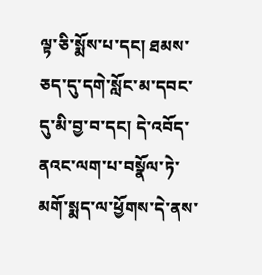ལྟ་ཅི་སྨོས་པ་དང། ཐམས་ཅད་དུ་དགེ་སློང་མ་དབང་དུ་མི་བྱ་བ་དང། དེ་འབོད་ནའང་ལག་པ་བསྣོལ་ཏེ་མགོ་སྨད་ལ་ཕྱོགས་དེ་ནས་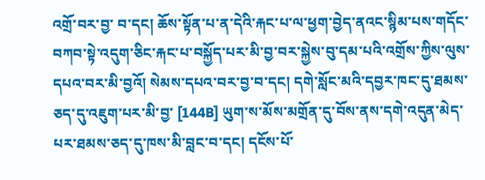འགྲོ་བར་བྱ་ བ་དང། ཆོས་སྟོན་པ་ན་དེའི་རྐང་པ་ལ་ཕྱག་བྱེད་ནའང་སྙིམ་པས་གདོང་བཀབ་སྟེ་འདུག་ཅིང་རྐང་པ་བསྐྱོད་པར་མི་བྱ་བར་སྐྱེས་བུ་དམ་པའི་འགྲོས་ཀྱིས་ལུས་དཔའ་བར་མི་བྱའོ། སེམས་དཔའ་བར་བྱ་བ་དང། དགེ་སློང་མའི་དབྱར་ཁང་དུ་ཐམས་ཅད་དུ་འཇུག་པར་མི་བྱ་ [144B] ཡུག་ས་མོས་མགྲོན་དུ་བོས་ནས་དགེ་འདུན་མེད་པར་ཐམས་ཅད་དུ་ཁས་མི་བླང་བ་དང། དངོས་པོ་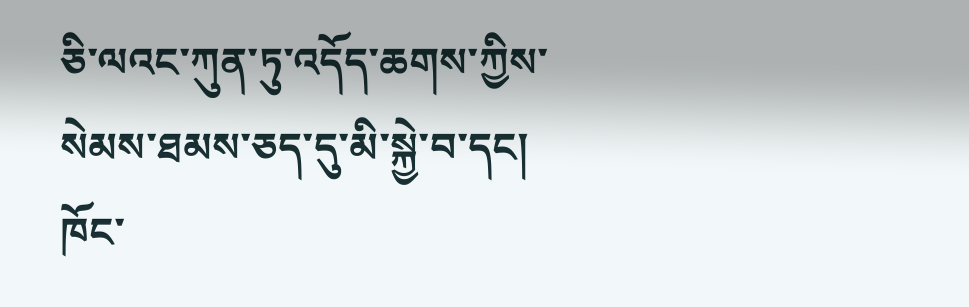ཅི་ལའང་ཀུན་ཏུ་འདོད་ཆགས་ཀྱིས་སེམས་ཐམས་ཅད་དུ་མི་སྐྱེ་བ་དང། ཁོང་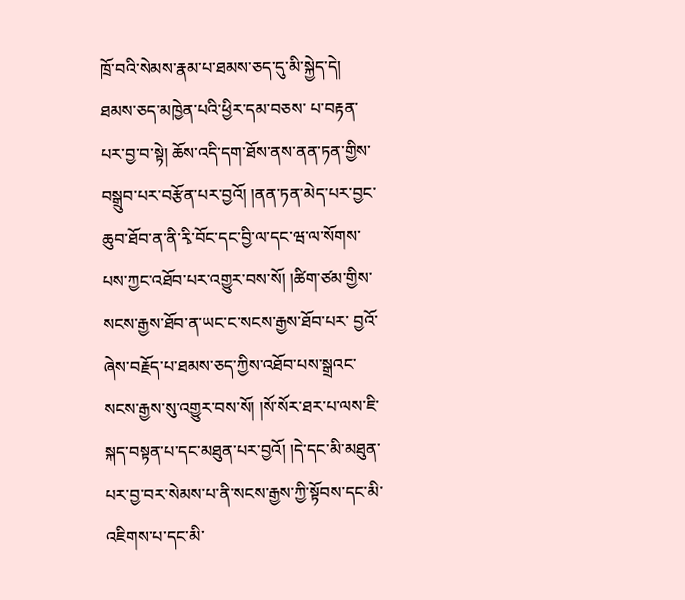ཁྲོ་བའི་སེམས་རྣམ་པ་ཐམས་ཅད་དུ་མི་སྐྱེད་དེ། ཐམས་ཅད་མཁྱེན་པའི་ཕྱིར་དམ་བཅས་ པ་བརྟན་པར་བྱ་བ་སྟེ། ཆོས་འདི་དག་ཐོས་ནས་ནན་ཏན་གྱིས་བསྒྲུབ་པར་བརྩོན་པར་བྱའོ། །ནན་ཏན་མེད་པར་བྱང་ཆུབ་ཐོབ་ན་ནི་རྭི་བོང་དང་བྱི་ལ་དང་ཝ་ལ་སོགས་པས་ཀྱང་འཐོབ་པར་འགྱུར་བས་སོ། །ཚིག་ཙམ་གྱིས་སངས་རྒྱས་ཐོབ་ན་ཡང་ང་སངས་རྒྱས་ཐོབ་པར་ བྱའོ་ཞེས་བརྗོད་པ་ཐམས་ཅད་ཀྱིས་འཐོབ་པས་སྒྲའང་སངས་རྒྱས་སུ་འགྱུར་བས་སོ། །སོ་སོར་ཐར་པ་ལས་ཇི་སྐད་བསྟན་པ་དང་མཐུན་པར་བྱའོ། །དེ་དང་མི་མཐུན་པར་བྱ་བར་སེམས་པ་ནི་སངས་རྒྱས་ཀྱི་སྟོབས་དང་མི་འཇིགས་པ་དང་མི་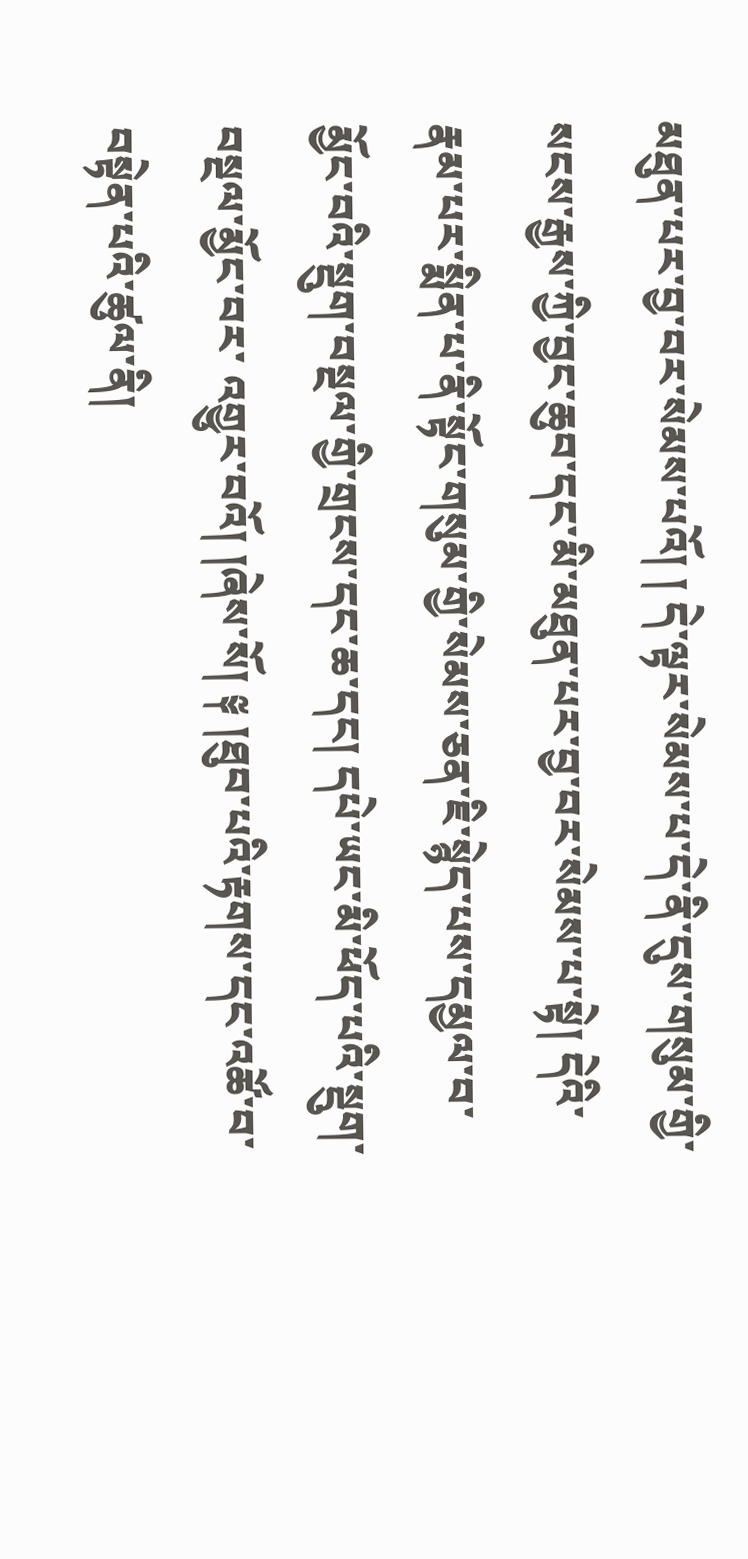མཐུན་པར་བྱ་བར་སེམས་པའོ། ། དེ་ལྟར་སེམས་པ་དེ་ནི་དུས་གསུམ་གྱི་སངས་རྒྱས་ཀྱི་བྱང་ཆུབ་དང་མི་མཐུན་པར་བྱ་བར་སེམས་པ་སྟེ། དེའི་རྣམ་པར་སྨིན་པ་ནི་སྟོང་གསུམ་གྱི་སེམས་ཅན་ཇི་སྙེད་པས་དམྱལ་བ་མྱོང་བའི་སྡུག་བསྔལ་གྱི་གྲངས་དང་ཆ་དང། དཔེ་ཡང་མི་ཕོད་པའི་སྡུག་བསྔལ་མྱོང་བར་ འགྱུར་བའོ། །ཞེས་སོ། ༈ །ཐུབ་པའི་རྟགས་དང་འཚོ་བ་བསྟེན་པའི་ཚུལ་ནི།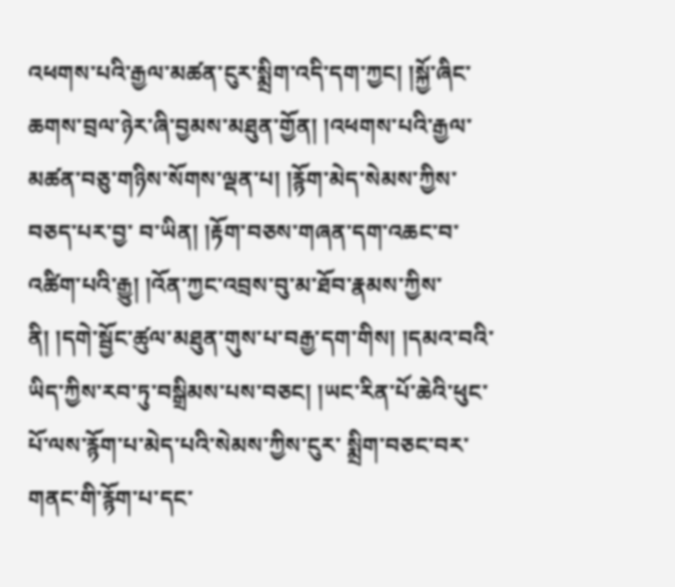འཕགས་པའི་རྒྱལ་མཚན་ངུར་སྨྲིག་འདི་དག་ཀྱང། །སྐྱོ་ཞིང་ཆགས་བྲལ་ཉེར་ཞི་བྱམས་མཐུན་གྱོན། །འཕགས་པའི་རྒྱལ་མཚན་བཅུ་གཉིས་སོགས་ལྡན་པ། །རྙོག་མེད་སེམས་ཀྱིས་བཅད་པར་བྱ་ བ་ཡིན། །རྟོག་བཅས་གཞན་དག་འཆང་བ་འཚིག་པའི་རྒྱུ། །འོན་ཀྱང་འབྲས་བུ་མ་ཐོབ་རྣམས་ཀྱིས་ནི། །དགེ་སྦྱོང་ཚུལ་མཐུན་གུས་པ་བརྒྱ་དག་གིས། །དམའ་བའི་ཡིད་ཀྱིས་རབ་ཏུ་བསྒྲིམས་པས་བཅང། །ཡང་རིན་པོ་ཆེའི་ཕུང་པོ་ལས་རྙོག་པ་མེད་པའི་སེམས་ཀྱིས་ངུར་ སྨྲིག་བཅང་བར་གནང་གི་རྙོག་པ་དང་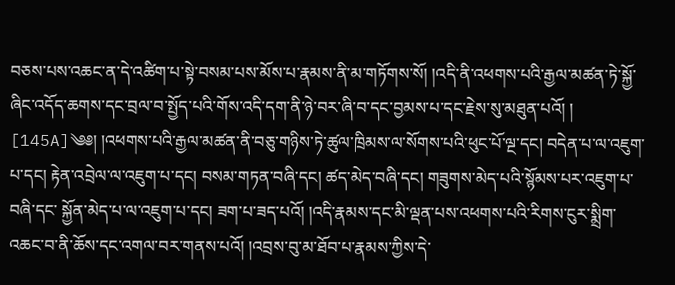བཅས་པས་འཆང་ན་དེ་འཚིག་པ་སྟེ་བསམ་པས་མོས་པ་རྣམས་ནི་མ་གཏོགས་སོ། །འདི་ནི་འཕགས་པའི་རྒྱལ་མཚན་ཏེ་སྐྱོ་ཞིང་འདོད་ཆགས་དང་བྲལ་བ་སྤྱོད་པའི་གོས་འདི་དག་ནི་ཉེ་བར་ཞི་བ་དང་བྱམས་པ་དང་རྗེས་སུ་མཐུན་པའོ། ། [145A]༄༅། །འཕགས་པའི་རྒྱལ་མཚན་ནི་བཅུ་གཉིས་ཏེ་ཚུལ་ཁྲིམས་ལ་སོགས་པའི་ཕུང་པོ་ལྔ་དང། བདེན་པ་ལ་འཇུག་པ་དང། རྟེན་འབྲེལ་ལ་འཇུག་པ་དང། བསམ་གཏན་བཞི་དང། ཚད་མེད་བཞི་དང། གཟུགས་མེད་པའི་སྙོམས་པར་འཇུག་པ་བཞི་དང་ སྐྱོན་མེད་པ་ལ་འཇུག་པ་དང། ཟག་པ་ཟད་པའོ། །འདི་རྣམས་དང་མི་ལྡན་པས་འཕགས་པའི་རིགས་ངུར་སྨྲིག་འཆང་བ་ནི་ཆོས་དང་འགལ་བར་གནས་པའོ། །འབྲས་བུ་མ་ཐོབ་པ་རྣམས་ཀྱིས་དེ་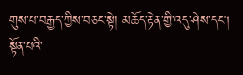གུས་པ་བརྒྱད་ཀྱིས་བཅང་སྟེ། མཆོད་རྟེན་གྱི་འདུ་ཤེས་དང། སྟོན་པའི་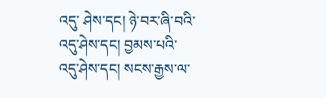འདུ་ ཤེས་དང། ཉེ་བར་ཞི་བའི་འདུ་ཤེས་དང། བྱམས་པའི་འདུ་ཤེས་དང། སངས་རྒྱས་ལ་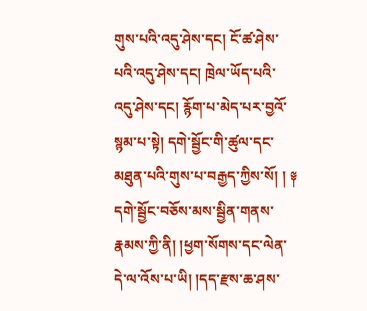གུས་པའི་འདུ་ཤེས་དང། ངོ་ཚ་ཤེས་པའི་འདུ་ཤེས་དང། ཁྲེལ་ཡོད་པའི་འདུ་ཤེས་དང། རྙོག་པ་མེད་པར་བྱའོ་སྙམ་པ་སྟེ། དགེ་སྦྱོང་གི་ཚུལ་དང་མཐུན་པའི་གུས་པ་བརྒྱད་ཀྱིས་སོ། ། ༈ དགེ་སྦྱོང་བཅོས་མས་སྦྱིན་གནས་རྣམས་ཀྱི་ནི། །ཕྱག་སོགས་དང་ལེན་དེ་ལ་འོས་པ་ཡི། །དད་རྫས་ཆ་ཤས་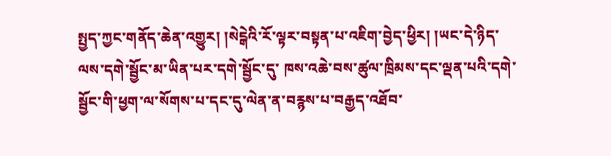སྤྱད་ཀྱང་གནོད་ཆེན་འགྱུར། །སེངྒེའི་རོ་ལྟར་བསྟན་པ་འཇིག་བྱེད་ཕྱིར། །ཡང་དེ་ཉིད་ལས་དགེ་སྦྱོང་མ་ཡིན་པར་དགེ་སྦྱོང་དུ་ ཁས་འཆེ་བས་ཚུལ་ཁྲིམས་དང་ལྡན་པའི་དགེ་སྦྱོང་གི་ཕྱག་ལ་སོགས་པ་དང་དུ་ལེན་ན་བརྙས་པ་བརྒྱད་འཐོབ་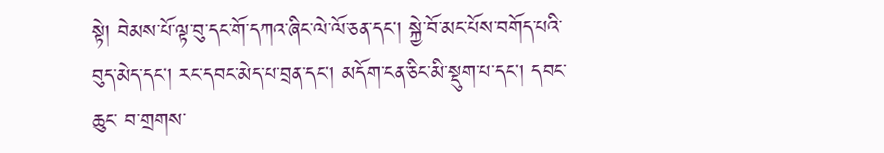སྟེ། བེམས་པོ་ལྟ་བུ་དང་གོ་དཀའ་ཞིང་ལེ་ལོ་ཅན་དང། སྐྱེ་བོ་མང་པོས་བགོད་པའི་བུད་མེད་དང། རང་དབང་མེད་པ་བྲན་དང། མདོག་ངན་ཅིང་མི་སྡུག་པ་དང། དབང་ཆུང་ བ་གྲགས་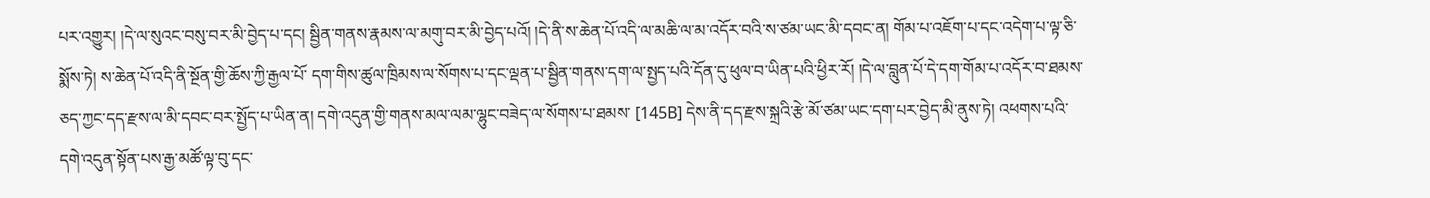པར་འགྱུར། །དེ་ལ་སུའང་བསུ་བར་མི་བྱེད་པ་དང། སྦྱིན་གནས་རྣམས་ལ་མགུ་བར་མི་བྱེད་པའོ། །དེ་ནི་ས་ཆེན་པོ་འདི་ལ་མཆི་ལ་མ་འདོར་བའི་ས་ཙམ་ཡང་མི་དབང་ན། གོམ་པ་འཇོག་པ་དང་འདེག་པ་ལྟ་ཅི་སྨོས་ཏེ། ས་ཆེན་པོ་འདི་ནི་སྔོན་གྱི་ཆོས་ཀྱི་རྒྱལ་པོ་ དག་གིས་ཚུལ་ཁྲིམས་ལ་སོགས་པ་དང་ལྡན་པ་སྦྱིན་གནས་དག་ལ་སྤྱད་པའི་དོན་དུ་ཕུལ་བ་ཡིན་པའི་ཕྱིར་རོ། །དེ་ལ་བླུན་པོ་དེ་དག་གོམ་པ་འདོར་བ་ཐམས་ཅད་ཀྱང་དད་རྫས་ལ་མི་དབང་བར་སྤྱོད་པ་ཡིན་ན། དགེ་འདུན་གྱི་གནས་མལ་ལམ་ལྷུང་བཟེད་ལ་སོགས་པ་ཐམས་ [145B] དེས་ནི་དད་རྫས་སྐྲའི་རྩེ་མོ་ཙམ་ཡང་དག་པར་བྱེད་མི་ནུས་ཏེ། འཕགས་པའི་དགེ་འདུན་སྟོན་པས་རྒྱ་མཚོ་ལྟ་བུ་དང་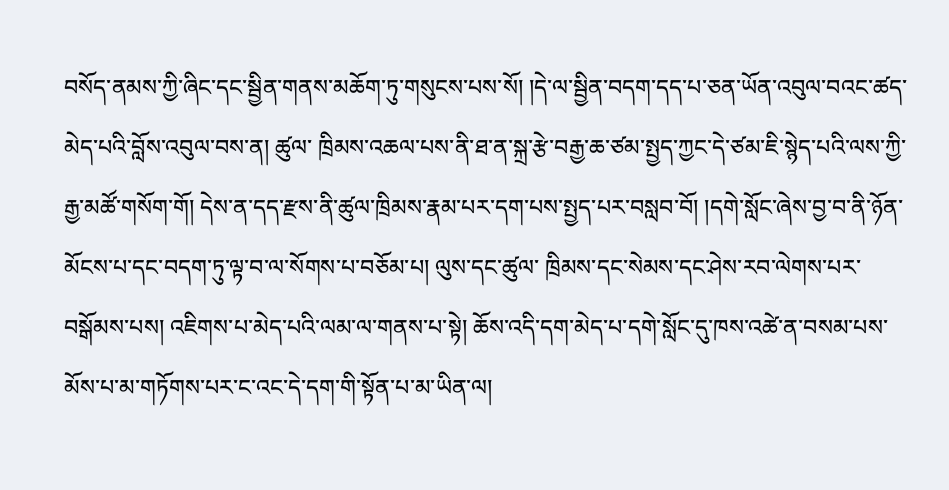བསོད་ནམས་ཀྱི་ཞིང་དང་སྦྱིན་གནས་མཆོག་ཏུ་གསུངས་པས་སོ། །དེ་ལ་སྦྱིན་བདག་དད་པ་ཅན་ཡོན་འབུལ་བའང་ཚད་མེད་པའི་བློས་འབུལ་བས་ན། ཚུལ་ ཁྲིམས་འཆལ་པས་ནི་ཐ་ན་སྐྲ་རྩེ་བརྒྱ་ཆ་ཙམ་སྤྱད་ཀྱང་དེ་ཙམ་ཇི་སྙེད་པའི་ལས་ཀྱི་རྒྱ་མཚོ་གསོག་གོ། དེས་ན་དད་རྫས་ནི་ཚུལ་ཁྲིམས་རྣམ་པར་དག་པས་སྤྱད་པར་བསླབ་བོ། །དགེ་སློང་ཞེས་བྱ་བ་ནི་ཉོན་མོངས་པ་དང་བདག་ཏུ་ལྟ་བ་ལ་སོགས་པ་བཅོམ་པ། ལུས་དང་ཚུལ་ ཁྲིམས་དང་སེམས་དང་ཤེས་རབ་ལེགས་པར་བསྒོམས་པས། འཇིགས་པ་མེད་པའི་ལམ་ལ་གནས་པ་སྟེ། ཆོས་འདི་དག་མེད་པ་དགེ་སློང་དུ་ཁས་འཚེ་ན་བསམ་པས་མོས་པ་མ་གཏོགས་པར་ང་འང་དེ་དག་གི་སྟོན་པ་མ་ཡིན་ལ།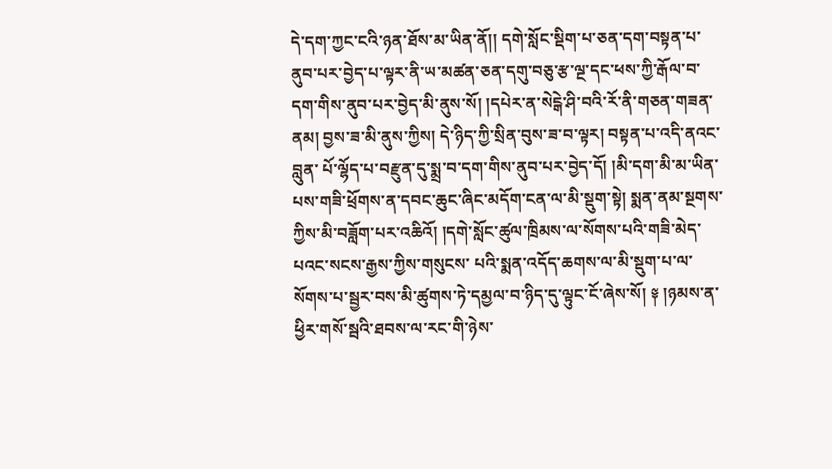དེ་དག་ཀྱང་ངའི་ཉན་ཐོས་མ་ཡིན་ནོ།། དགེ་སློང་སྡིག་པ་ཅན་དག་བསྟན་པ་ནུབ་པར་བྱེད་པ་ལྟར་ནི་ཡ་མཚན་ཅན་དགུ་བཅུ་རྩ་ལྔ་དང་ཕས་ཀྱི་རྒོལ་བ་དག་གིས་ནུབ་པར་བྱེད་མི་ནུས་སོ། །དཔེར་ན་སེངྒེ་ཤི་བའི་རོ་ནི་གཅན་གཟན་ནམ། བྱས་ཟ་མི་ནུས་ཀྱིས། དེ་ཉིད་ཀྱི་སྲིན་བུས་ཟ་བ་ལྟར། བསྟན་པ་འདི་ནའང་བླུན་ པོ་ལྷོད་པ་བརྫུན་དུ་སྨྲ་བ་དག་གིས་ནུབ་པར་བྱེད་དོ། །མི་དག་མི་མ་ཡིན་པས་གཟི་ཕྲོགས་ན་དབང་ཆུང་ཞིང་མདོག་ངན་ལ་མི་སྡུག་སྟེ། སྨན་ནམ་སྔགས་ཀྱིས་མི་བཟློག་པར་འཆིའོ། །དགེ་སློང་ཚུལ་ཁྲིམས་ལ་སོགས་པའི་གཟི་མེད་པའང་སངས་རྒྱས་ཀྱིས་གསུངས་ པའི་སྨན་འདོད་ཆགས་ལ་མི་སྡུག་པ་ལ་སོགས་པ་སྦྱར་བས་མི་ཚུགས་ཏེ་དམྱལ་བ་ཉིད་དུ་ལྟུང་ངོ་ཞེས་སོ། ༈ །ཉམས་ན་ཕྱིར་གསོ་སྦའི་ཐབས་ལ་རང་གི་ཉེས་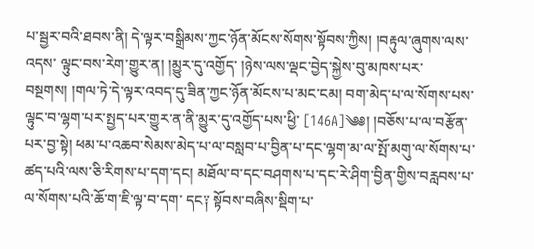པ་སྦྱར་བའི་ཐབས་ནི། དེ་ལྟར་བསྒྲིམས་ཀྱང་ཉོན་མོངས་སོགས་སྟོབས་ཀྱིས། །བརྟུལ་ཞུགས་ལས་འདས་ ལྟུང་བས་རེག་གྱུར་ན། །མྱུར་དུ་འགྱོད་ །ཉེས་ལས་ལྡང་བྱེད་སྐྱེས་བུ་མཁས་པར་བསྔགས། །གལ་ཏེ་དེ་ལྟར་འབད་དུ་ཟིན་ཀྱང་ཉོན་མོངས་པ་མང་ངམ། བག་མེད་པ་ལ་སོགས་པས་ལྟུང་བ་ལྷག་པར་སྤྱད་པར་གྱུར་ན་ནི་མྱུར་དུ་འགྱོད་པས་ཕྱི་ [146A]༄༅། །བཅོས་པ་ལ་བརྩོན་པར་བྱ་སྟེ། ཕམ་པ་འཆབ་སེམས་མེད་པ་ལ་བསླབ་པ་བྱིན་པ་དང་ལྷག་མ་ལ་སྤོ་མགུ་ལ་སོགས་པ་ཚད་པའི་ལས་ཅི་རིགས་པ་དག་དང། མཐོལ་བ་དང་བཤགས་པ་དང་རེ་ཤིག་བྱིན་གྱིས་བརླབས་པ་ལ་སོགས་པའི་ཆོ་ག་ཇི་ལྟ་བ་དག་ དང༑ སྟོབས་བཞིས་སྡིག་པ་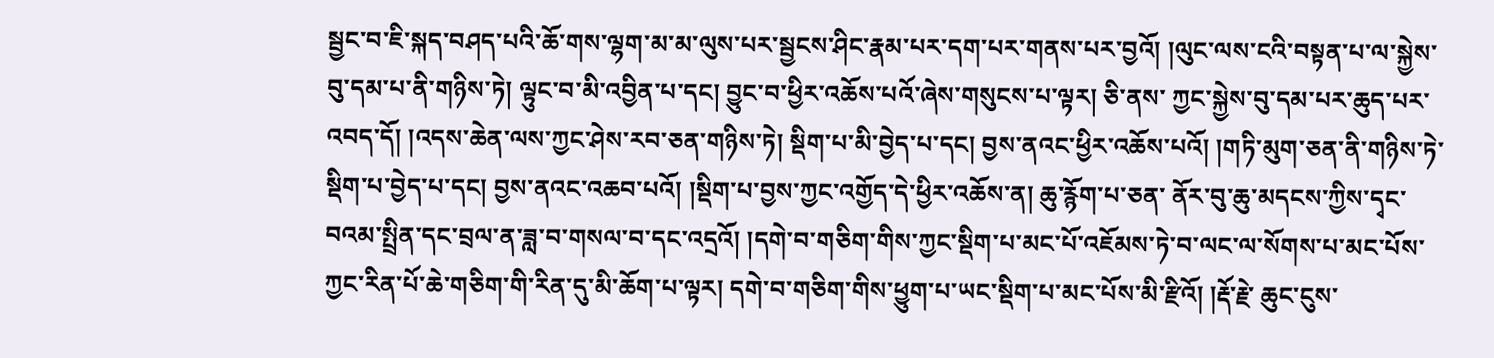སྦྱང་བ་ཇི་སྐད་བཤད་པའི་ཆོ་གས་ལྷག་མ་མ་ལུས་པར་སྦྱངས་ཤིང་རྣམ་པར་དག་པར་གནས་པར་བྱའོ། །ལུང་ལས་ངའི་བསྟན་པ་ལ་སྐྱེས་བུ་དམ་པ་ནི་གཉིས་ཏེ། ལྟུང་བ་མི་འབྱིན་པ་དང། བྱུང་བ་ཕྱིར་འཆོས་པའོ་ཞེས་གསུངས་པ་ལྟར། ཅི་ནས་ ཀྱང་སྐྱེས་བུ་དམ་པར་ཆུད་པར་འབད་དོ། །འདས་ཆེན་ལས་ཀྱང་ཤེས་རབ་ཅན་གཉིས་ཏེ། སྡིག་པ་མི་བྱེད་པ་དང། བྱས་ནའང་ཕྱིར་འཆོས་པའོ། །གཏི་མུག་ཅན་ནི་གཉིས་ཏེ་སྡིག་པ་བྱེད་པ་དང། བྱས་ནའང་འཆབ་པའོ། །སྡིག་པ་བྱས་ཀྱང་འགྱོད་དེ་ཕྱིར་འཆོས་ན། ཆུ་རྙོག་པ་ཅན་ ནོར་བུ་ཆུ་མདངས་ཀྱིས་དྭང་བའམ་སྤྲིན་དང་བྲལ་ན་ཟླ་བ་གསལ་བ་དང་འདྲའོ། །དགེ་བ་གཅིག་གིས་ཀྱང་སྡིག་པ་མང་པོ་འཇོམས་ཏེ་བ་ལང་ལ་སོགས་པ་མང་པོས་ཀྱང་རིན་པོ་ཆེ་གཅིག་གི་རིན་དུ་མི་ཆོག་པ་ལྟར། དགེ་བ་གཅིག་གིས་ཕྱུག་པ་ཡང་སྡིག་པ་མང་པོས་མི་རྫིའོ། །རྡོ་རྗེ་ ཆུང་ངུས་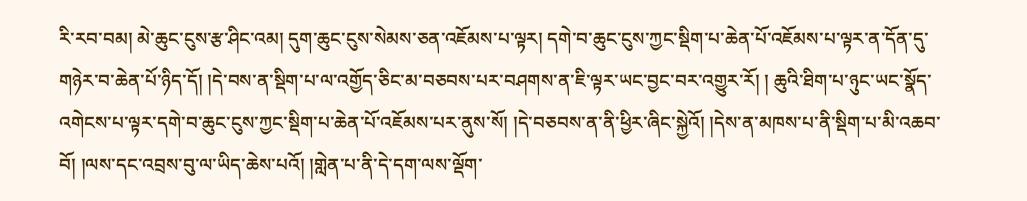རི་རབ་བམ། མེ་ཆུང་ངུས་རྩ་ཤིང་འམ། དུག་ཆུང་ངུས་སེམས་ཅན་འཇོམས་པ་ལྟར། དགེ་བ་ཆུང་ངུས་ཀྱང་སྡིག་པ་ཆེན་པོ་འཇོམས་པ་ལྟར་ན་དོན་དུ་གཉེར་བ་ཆེན་པོ་ཉིད་དོ། །དེ་བས་ན་སྡིག་པ་ལ་འགྱོད་ཅིང་མ་བཅབས་པར་བཤགས་ན་ཇི་ལྟར་ཡང་བྱང་བར་འགྱུར་རོ། ། ཆུའི་ཐིག་པ་ཉུང་ཡང་སྣོད་འགེངས་པ་ལྟར་དགེ་བ་ཆུང་ངུས་ཀྱང་སྡིག་པ་ཆེན་པོ་འཇོམས་པར་ནུས་སོ། །དེ་བཅབས་ན་ནི་ཕྱིར་ཞིང་སྐྱེའོ། །དེས་ན་མཁས་པ་ནི་སྡིག་པ་མི་འཆབ་བོ། །ལས་དང་འབྲས་བུ་ལ་ཡིད་ཆེས་པའོ། །གླེན་པ་ནི་དེ་དག་ལས་ལྡོག་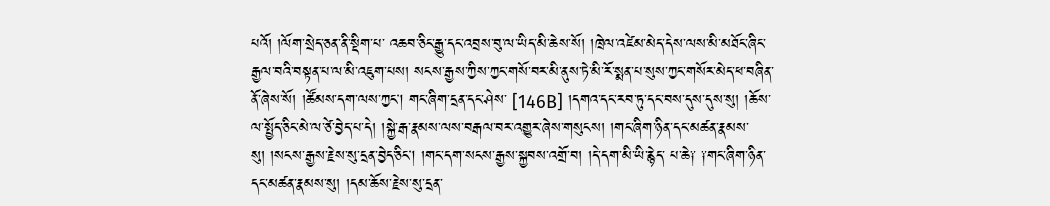པའོ། །ལོག་སྲེད་ཅན་ནི་སྡིག་པ་ འཆབ་ཅིང་རྒྱུ་དང་འབྲས་བུ་ལ་ཡིད་མི་ཆེས་སོ། །ཁྲེལ་འཛེམ་མེད་དེས་ལས་མི་མཐོང་ཞིང་རྒྱལ་བའི་བསྟན་པ་ལ་མི་འཇུག་པས། སངས་རྒྱས་ཀྱིས་ཀྱང་གསོ་བར་མི་ནུས་ཏེ་མི་རོ་སྨན་པ་སུས་ཀྱང་གསོར་མེད་ཕ་བཞིན་ནོ་ཞེས་སོ། །ཚོམས་དག་ལས་ཀྱང། གང་ཞིག་དྲན་དང་ཤེས་ [146B] །དགའ་དང་རབ་ཏུ་དང་བས་དུས་དུས་སུ། །ཆོས་ལ་སྤྱོད་ཅིང་མེ་ལ་ཙེ་བྱེད་པ་དེ། །སྐྱེ་རྒ་རྣམས་ལས་བརྒལ་བར་འགྱུར་ཞེས་གསུངས། །གང་ཞིག་ཉིན་དང་མཚན་རྣམས་སུ། །སངས་རྒྱས་རྗེས་སུ་དྲན་བྱེད་ཅིང། །གང་དག་སངས་རྒྱས་སྐྱབས་འགྲོ་བ། །དེ་དག་མི་ཡི་རྙེད་ པ་ཆེ༑ ༑གང་ཞིག་ཉིན་དང་མཚན་རྣམས་སུ། །དམ་ཆོས་རྗེས་སུ་དྲན་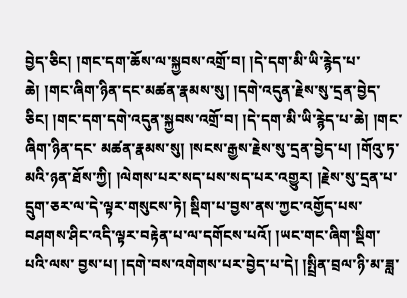བྱེད་ཅིང། །གང་དག་ཆོས་ལ་སྐྱབས་འགྲོ་བ། །དེ་དག་མི་ཡི་རྙེད་པ་ཆེ། །གང་ཞིག་ཉིན་དང་མཚན་རྣམས་སུ། །དགེ་འདུན་རྗེས་སུ་དྲན་བྱེད་ཅིང། །གང་དག་དགེ་འདུན་སྐྱབས་འགྲོ་བ། །དེ་དག་མི་ཡི་རྙེད་པ་ཆེ། །གང་ཞིག་ཉིན་དང་ མཚན་རྣམས་སུ། །སངས་རྒྱས་རྗེས་སུ་དྲན་བྱེད་པ། །གོའུ་ཏ་མའི་ཉན་ཐོས་ཀྱི། །ལེགས་པར་སད་པས་སད་པར་འགྱུར། །རྗེས་སུ་དྲན་པ་དྲུག་ཅར་ལ་དེ་ལྟར་གསུངས་ཏེ། སྡིག་པ་བྱས་ནས་ཀྱང་འགྱོད་པས་བཤགས་ཤིང་འདི་ལྟར་བརྟེན་པ་ལ་དགོངས་པའོ། །ཡང་གང་ཞིག་སྡིག་པའི་ལས་ བྱས་པ། །དགེ་བས་འགེགས་པར་བྱེད་པ་དེ། །སྤྲིན་བྲལ་ཉི་མ་ཟླ་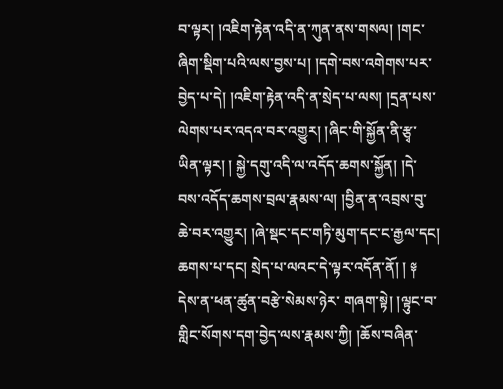བ་ལྟར། །འཇིག་རྟེན་འདི་ན་ཀུན་ནས་གསལ། །གང་ཞིག་སྡིག་པའི་ལས་བྱས་པ། །དགེ་བས་འགེགས་པར་བྱེད་པ་དེ། །འཇིག་རྟེན་འདི་ན་སྲེད་པ་ལས། །དྲན་པས་ལེགས་པར་འདའ་བར་འགྱུར། །ཞིང་གི་སྐྱོན་ནི་རྩྭ་ཡིན་ལྟར། ། སྐྱེ་དགུ་འདི་ལ་འདོད་ཆགས་སྐྱོན། །དེ་བས་འདོད་ཆགས་བྲལ་རྣམས་ལ། །བྱིན་ན་འབྲས་བུ་ཆེ་བར་འགྱུར། །ཞེ་སྡང་དང་གཏི་མུག་དང་ང་རྒྱལ་དང། ཆགས་པ་དང། སྲེད་པ་ལའང་དེ་ལྟར་འདོན་ནོ། ། ༈ དེས་ན་ཕན་ཚུན་བརྩེ་སེམས་ཉེར་ གཞག་སྟེ། །ལྟུང་བ་གླིང་སོགས་དག་བྱེད་ལས་རྣམས་ཀྱི། །ཆོས་བཞིན་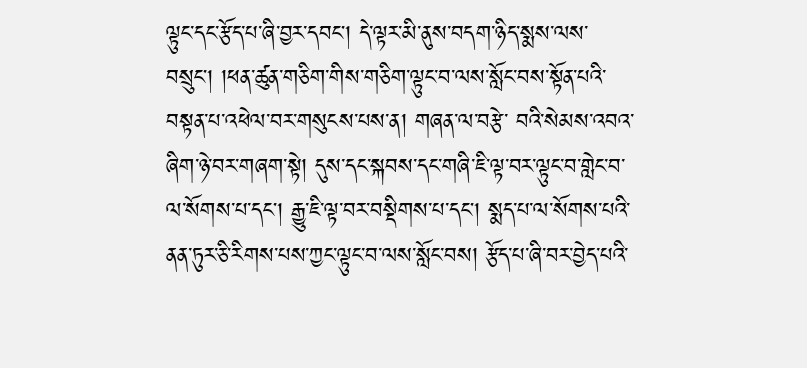ལྟུང་དང་རྩོད་པ་ཞི་བྱར་དབང། དེ་ལྟར་མི་ནུས་བདག་ཉིད་སྨས་ལས་བསྲུང། །ཕན་ཚུན་གཅིག་གིས་གཅིག་ལྟུང་བ་ལས་སློང་བས་སྟོན་པའི་བསྟན་པ་འཕེལ་བར་གསུངས་པས་ན། གཞན་ལ་བརྩེ་ བའི་སེམས་འབའ་ཞིག་ཉེ་བར་གཞག་སྟེ། དུས་དང་སྐབས་དང་གཞི་ཇི་ལྟ་བར་ལྟུང་བ་གླེང་བ་ལ་སོགས་པ་དང། རྒྱུ་ཇི་ལྟ་བར་བསྡིགས་པ་དང། སྨད་པ་ལ་སོགས་པའི་ནན་ཏུར་ཅི་རིགས་པས་ཀྱང་ལྟུང་བ་ལས་སློང་བས། རྩོད་པ་ཞི་བར་བྱེད་པའི་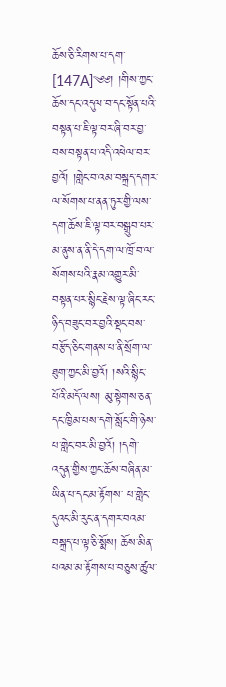ཆོས་ཅི་རིགས་པ་དག་ [147A]༄༅། །གིས་ཀྱང་ཆོས་དང་འདུལ་བ་དང་སྟོན་པའི་བསྟན་པ་ཇི་ལྟ་བར་ཞི་བར་བྱ་བས་བསྟན་པ་འདི་འཕེལ་བར་བྱའོ། །གླེང་བ་འམ་བསྐྲད་དགར་ལ་སོགས་པ་ནན་ཏུར་གྱི་ལས་དག་ཆོས་ཇི་ལྟ་བར་བསྒྲུབ་པར་མ་ནུས་ན་ནི་དེ་དག་ལ་ཁྲོ་བ་ལ་སོགས་པའི་རྣམ་འགྱུར་མི་ བསྟན་པར་སྙིང་རྗེས་ལྟ་ཞིང་རང་ཉིད་བཟུང་བར་བྱའི་སྡང་བས་བརྩོད་ཅིང་གནས་པ་ནི་སྲོག་ལ་ཐུག་ཀྱང་མི་བྱའོ། །སའི་སྙིང་པོའི་མདོ་ལས། མུ་སྟེགས་ཅན་དང་ཁྱིམ་པས་དགེ་སློང་གི་ཉེས་པ་གླེང་བར་མི་བྱའོ། །དགེ་འདུན་གྱིས་ཀྱང་ཆོས་བཞིན་མ་ཡིན་པ་དང་མ་རྟོགས་ པ་གླེང་དུའང་མི་རུང་ན་དགར་བའམ་བསྐྲད་པ་ལྟ་ཅི་སྨོས། ཆོས་མིན་པའམ་མ་རྟོགས་པ་བཅུས་ཚུལ་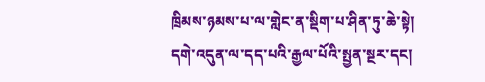ཁྲིམས་ཉམས་པ་ལ་གླེང་ན་སྡིག་པ་ཤིན་ཏུ་ཆེ་སྟེ། དགེ་འདུན་ལ་དད་པའི་རྒྱལ་པོའི་སྤྱན་སྔར་དང།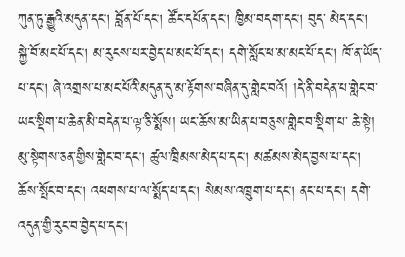ཀུན་ཏུ་རྒྱུའི་མདུན་དང། བློན་པོ་དང། ཚོང་དཔོན་དང། ཁྱིམ་བདག་དང། བུད་ མེད་དང། སྐྱེ་བོ་མང་པོ་དང། མ་རུངས་པར་བྱེད་པ་མང་པོ་དང། དགེ་སློང་ཕ་མ་མང་པོ་དང། ཁོ་ན་ཡོད་པ་དང། ཞེ་འགྲས་པ་མང་པོའི་མདུན་དུ་མ་རྟོགས་བཞིན་དུ་གླེང་བའོ། །དེ་ནི་བདེན་པ་གླེང་བ་ཡང་སྡིག་པ་ཆེན་མི་བདེན་པ་ལྟ་ཅི་སྨོས། ཡང་ཆོས་མ་ཡིན་པ་བཅུས་གླེང་བ་སྡིག་པ་ ཆེ་སྟེ། མུ་སྟེགས་ཅན་གྱིས་གླེང་བ་དང། ཚུལ་ཁྲིམས་མེད་པ་དང། མཚམས་མེད་བྱས་པ་དང། ཆོས་སྤོང་བ་དང། འཕགས་པ་ལ་སྨོད་པ་དང། སེམས་འཁྲུག་པ་དང། ནང་པ་དང། དགེ་འདུན་གྱི་རུང་བ་བྱེད་པ་དང།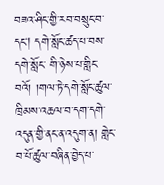བཟའ་ཤིང་གྱི་རབ་བསྲུང་བ་དང། དགེ་སློང་ཚད་པ་བས་དགེ་སློང་ གི་ཉེས་པ་གླིང་བའོ། །གལ་ཏེ་དགེ་སློང་ཚུལ་ཁྲིམས་འཆལ་བ་དག་དགེ་འདུན་གྱི་ནང་ན་འདུག་ན། གླེང་བ་པོ་ཚུལ་བཞིན་བྱེད་པ་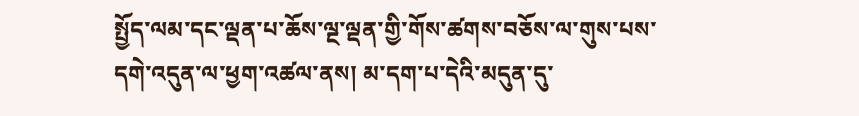སྤྱོད་ལམ་དང་ལྡན་པ་ཆོས་ལྔ་ལྡན་གྱི་གོས་ཚགས་བཅོས་ལ་གུས་པས་དགེ་འདུན་ལ་ཕྱག་འཚལ་ནས། མ་དག་པ་དེའི་མདུན་དུ་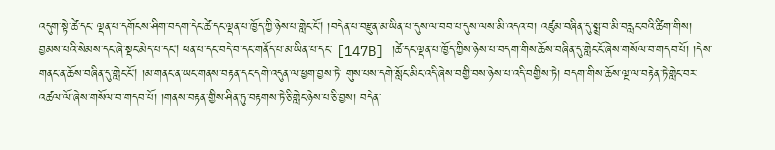འདུག་སྟེ་ཚེ་དང་ ལྡན་པ་དགོངས་ཤིག་བདག་དེང་ཚེ་དང་ལྡན་པ་ཁྱོད་ཀྱི་ཉེས་པ་གླེང་ངོ། །བདེན་པ་བརྫུན་མ་ཡིན་པ་དུས་ལ་བབ་པ་དུས་ལས་མི་འདའ་བ། འཛུམ་བཞིན་དུ་སྨྲ་བ་མི་བརླང་བའི་ཚིག་གིས། བྱམས་པའི་སེམས་དང་ཞེ་སྡང་མེད་པ་དང། ཕན་པ་དང་བདེ་བ་དང་གནོད་པ་མ་ཡིན་པ་དང་ [147B] །ཚེ་དང་ལྡན་པ་ཁྱོད་ཀྱིས་ཉེས་པ་བདག་གིས་ཆོས་བཞིན་དུ་གླེང་ངོ་ཞེས་གསོལ་བ་གདབ་པོ། །དེས་གནང་ན་ཆོས་བཞིན་དུ་གླེང་ངོ། །མ་གནང་ན་ཡང་གནས་བརྟན་དང་དགེ་འདུན་ལ་ཕྱག་བྱས་ཏེ་ གུས་པས་དགེ་སློང་མིང་འདི་ཞེས་བགྱི་བས་ཉེས་པ་འདི་བགྱིས་ཏེ། བདག་གིས་ཆོས་ལྔ་ལ་བརྟེན་ཏེ་གླེང་བར་འཚལ་ལོ་ཞེས་གསོལ་བ་གདབ་པོ། །གནས་བརྟན་གྱིས་ཤིན་ཏུ་བརྟགས་ཏེ་ཅི་གླེང་ཉེས་པ་ཅི་བྱས། བདེན་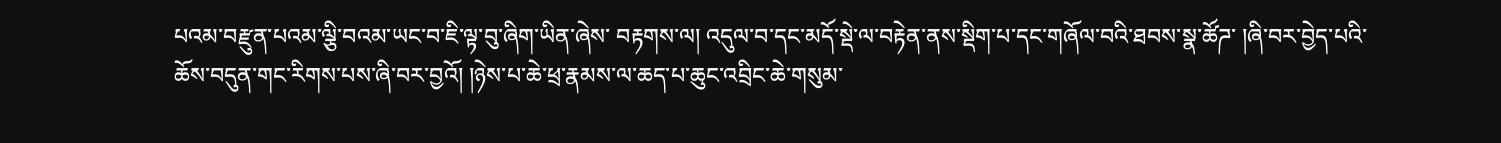པའམ་བརྫུན་པའམ་ལྕི་བའམ་ཡང་བ་ཇི་ལྟ་བུ་ཞིག་ཡིན་ཞེས་ བརྟགས་ལ། འདུལ་བ་དང་མདོ་སྡེ་ལ་བརྟེན་ནས་སྡིག་པ་དང་གཞོལ་བའི་ཐབས་སྣ་ཚོཌ་ །ཞི་བར་བྱེད་པའི་ཆོས་བདུན་གང་རིགས་པས་ཞི་བར་བྱའོ། །ཉེས་པ་ཆེ་ཕྲ་རྣམས་ལ་ཆད་པ་ཆུང་འབྲིང་ཆེ་གསུམ་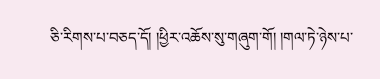ཅི་རིགས་པ་བཅད་དོ། །ཕྱིར་འཆོས་སུ་གཞུག་གོ། །གལ་ཏེ་ཉེས་པ་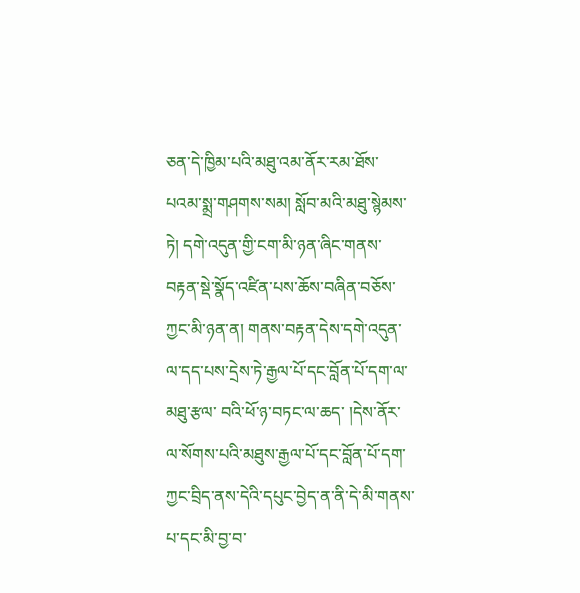ཅན་དེ་ཁྱིམ་པའི་མཐུ་འམ་ནོར་རམ་ཐོས་པའམ་སྨྲ་གཤགས་སམ། སློབ་མའི་མཐུ་སྙེམས་ཏེ། དགེ་འདུན་གྱི་ངག་མི་ཉན་ཞིང་གནས་བརྟན་སྡེ་སྣོད་འཛིན་པས་ཆོས་བཞིན་བཅོས་ཀྱང་མི་ཉན་ན། གནས་བརྟན་དེས་དགེ་འདུན་ལ་དད་པས་དྲེས་ཏེ་རྒྱལ་པོ་དང་བློན་པོ་དག་ལ་མཐུ་རྩལ་ བའི་ཕོ་ཉ་བཏང་ལ་ཆད་ །དེས་ནོར་ལ་སོགས་པའི་མཐུས་རྒྱལ་པོ་དང་བློན་པོ་དག་ཀྱང་བྲིད་ནས་དེའི་དཔུང་བྱེད་ན་ནི་དེ་མི་གནས་པ་དང་མི་བྱ་བ་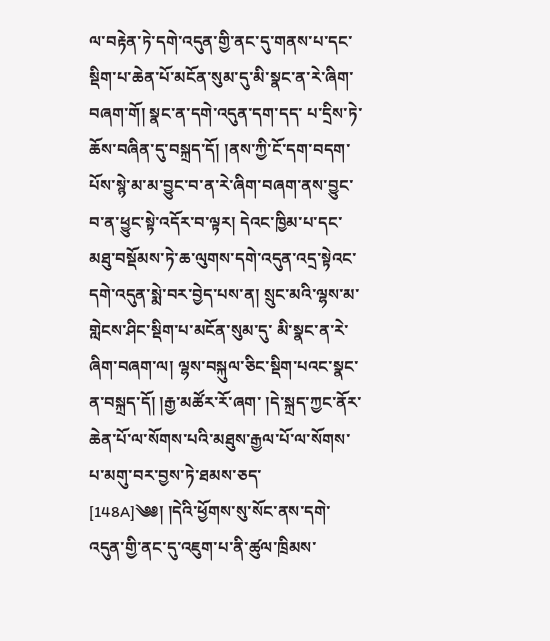ལ་བརྟེན་ཏེ་དགེ་འདུན་གྱི་ནང་དུ་གནས་པ་དང་སྡིག་པ་ཆེན་པོ་མངོན་སུམ་དུ་མི་སྣང་ན་རེ་ཞིག་བཞག་གོ། སྣང་ན་དགེ་འདུན་དག་དད་ པ་དྲིས་ཏེ་ཆོས་བཞིན་དུ་བསྐྲད་དོ། །ནས་ཀྱི་ངོ་དག་བདག་པོས་སྙེ་མ་མ་བྱུང་བ་ན་རེ་ཞིག་བཞག་ནས་བྱུང་བ་ན་ཕྱུང་སྟེ་འདོར་བ་ལྟར། དེའང་ཁྱིམ་པ་དང་མཐུ་བསྡོམས་ཏེ་ཆ་ལུགས་དགེ་འདུན་འདྲ་སྟེའང་དགེ་འདུན་སྨེ་བར་བྱེད་པས་ན། སྲུང་མའི་ལྷས་མ་གླེངས་ཤིང་སྡིག་པ་མངོན་སུམ་དུ་ མི་སྣང་ན་རེ་ཞིག་བཞག་ལ། ལྷས་བསྐུལ་ཅིང་སྡིག་པའང་སྣང་ན་བསྐྲད་དོ། །རྒྱ་མཚོར་རོ་ཞག་ །དེ་སྐྲད་ཀྱང་ནོར་ཆེན་པོ་ལ་སོགས་པའི་མཐུས་རྒྱལ་པོ་ལ་སོགས་པ་མགུ་བར་བྱས་ཏེ་ཐམས་ཅད་ [148A]༄༅། །དེའི་ཕྱོགས་སུ་སོང་ནས་དགེ་འདུན་གྱི་ནང་དུ་འཇུག་པ་ནི་ཚུལ་ཁྲིམས་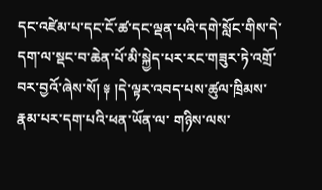དང་འཛེམ་པ་དང་ངོ་ཚ་དང་ལྡན་པའི་དགེ་སློང་གིས་དེ་དག་ལ་སྡང་བ་ཆེན་པོ་མི་སྐྱེད་པར་རང་གཟུར་ཏེ་འགྲོ་བར་བྱའོ་ཞེས་སོ། ༈ །དེ་ལྟར་འབད་པས་ཚུལ་ཁྲིམས་རྣམ་པར་དག་པའི་ཕན་ཡོན་ལ་ གཉིས་ལས་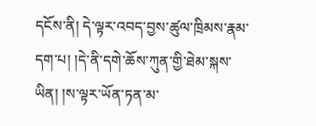དངོས་ནི། དེ་ལྟར་འབད་བྱས་ཚུལ་ཁྲིམས་རྣམ་དག་པ། །དེ་ནི་དགེ་ཆོས་ཀུན་གྱི་ཐེམ་སྐས་ཡིན། །ས་ལྟར་ཡོན་ཏན་མ་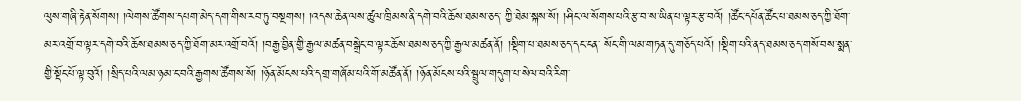ལུས་གཞི་རྟེན་སོགས། །ལེགས་ཚོགས་དཔག་མེད་དག་གིས་རབ་ཏུ་བསྔགས། །འདས་ཆེན་ལས་ཚུལ་ཁྲིམས་ནི་དགེ་བའི་ཆོས་ཐམས་ཅད་ ཀྱི་ཐེམ་སྐས་སོ། །ཤིང་ལ་སོགས་པའི་རྩ་བ་ས་ཡིན་པ་ལྟར་རྩ་བའོ། །ཚོང་དཔོན་ཚོང་པ་ཐམས་ཅད་ཀྱི་ཐོག་མར་འགྲོ་བ་ལྟར་དགེ་བའི་ཆོས་ཐམས་ཅད་ཀྱི་ཐོག་མར་འགྲོ་བའོ། །བརྒྱ་བྱིན་གྱི་རྒྱལ་མཚན་བསྒྲེང་བ་ལྟར་ཆོས་ཐམས་ཅད་ཀྱི་རྒྱལ་མཚན་ནོ། །སྡིག་པ་ཐམས་ཅད་དང་ངན་ སོང་གི་ལམ་གཏན་དུ་གཅོད་པའོ། །སྡིག་པའི་ནད་ཐམས་ཅད་གསོ་བས་སྨན་གྱི་སྡོང་པོ་ལྟ་བུའོ། །སྲིད་པའི་ལམ་ཉམ་ང་བའི་རྒྱགས་ཚོགས་སོ། །ཉོན་མོངས་པའི་དགྲ་གཞོམ་པའི་གོ་མཚོན་ནོ། །ཉོན་མོངས་པའི་སྦྲུལ་གདུག་པ་སེལ་བའི་རིག་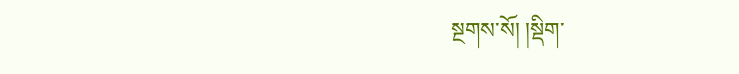སྔགས་སོ། །སྡིག་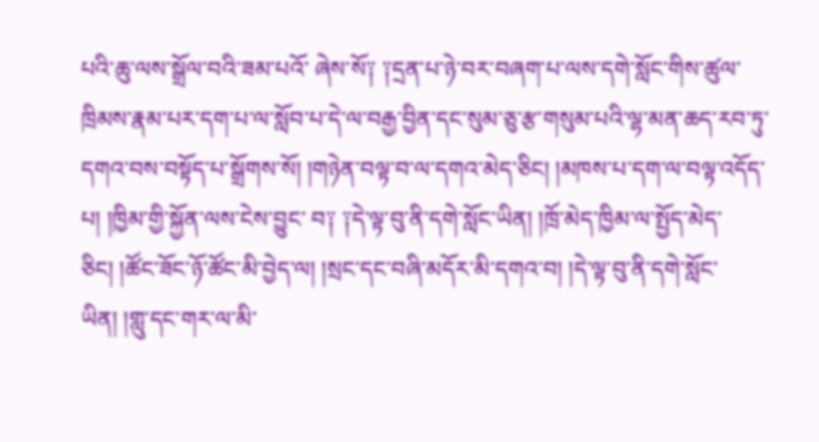པའི་ཆུ་ལས་སྒྲོལ་བའི་ཟམ་པའོ་ ཞེས་སོ༑ ༑དྲན་པ་ཉེ་བར་བཞག་པ་ལས་དགེ་སློང་གིས་ཚུལ་ཁྲིམས་རྣམ་པར་དག་པ་ལ་སློབ་པ་དེ་ལ་བརྒྱ་བྱིན་དང་སུམ་ཅུ་རྩ་གསུམ་པའི་ལྷ་མན་ཆད་རབ་ཏུ་དགའ་བས་བསྟོད་པ་སྒྲོགས་སོ། །གཉེན་བལྟ་བ་ལ་དགའ་མེད་ཅིང། །མཁས་པ་དག་ལ་བལྟ་འདོད་པ། །ཁྱིམ་གྱི་སྐྱོན་ལས་ངེས་བྱུང་ བ༑ ༑དེ་ལྟ་བུ་ནི་དགེ་སློང་ཡིན། །ཁྲོ་མེད་ཁྱིམ་ལ་སྤྱོད་མེད་ཅིང། །ཚོང་ཟོང་ཉོ་ཚོང་མི་བྱེད་ལ། །སྲང་དང་བཞི་མདོར་མི་དགའ་བ། །དེ་ལྟ་བུ་ནི་དགེ་སློང་ཡིན། །གླུ་དང་གར་ལ་མི་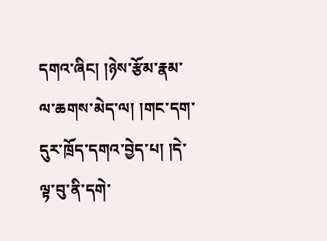དགའ་ཞིང། །ཉེས་རྩོམ་རྣམ་ལ་ཆགས་མེད་ལ། །གང་དག་དུར་ཁྲོད་དགའ་བྱེད་པ། །དེ་ལྟ་བུ་ནི་དགེ་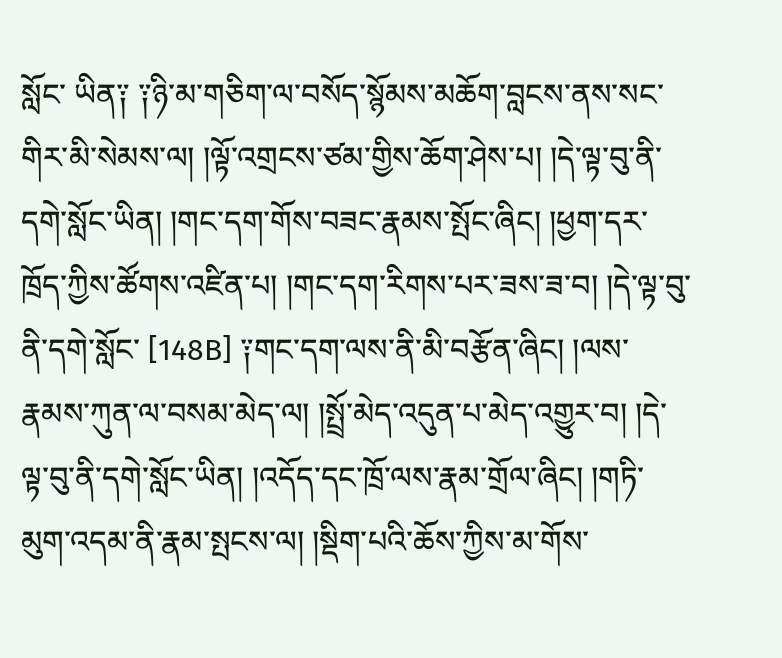སློང་ ཡིན༑ ༑ཉི་མ་གཅིག་ལ་བསོད་སྙོམས་མཆོག་བླངས་ནས་སང་གིར་མི་སེམས་ལ། །ལྟོ་འགྲངས་ཙམ་གྱིས་ཆོག་ཤེས་པ། །དེ་ལྟ་བུ་ནི་དགེ་སློང་ཡིན། །གང་དག་གོས་བཟང་རྣམས་སྤོང་ཞིང། །ཕྱག་དར་ཁྲོད་ཀྱིས་ཚོགས་འཛིན་པ། །གང་དག་རིགས་པར་ཟས་ཟ་བ། །དེ་ལྟ་བུ་ནི་དགེ་སློང་ [148B] ༑གང་དག་ལས་ནི་མི་བརྩོན་ཞིང། །ལས་རྣམས་ཀུན་ལ་བསམ་མེད་ལ། །སྤྲོ་མེད་འདུན་པ་མེད་འགྱུར་བ། །དེ་ལྟ་བུ་ནི་དགེ་སློང་ཡིན། །འདོད་དང་ཁྲོ་ལས་རྣམ་གྲོལ་ཞིང། །གཏི་མུག་འདམ་ནི་རྣམ་སྤངས་ལ། །སྡིག་པའི་ཆོས་ཀྱིས་མ་གོས་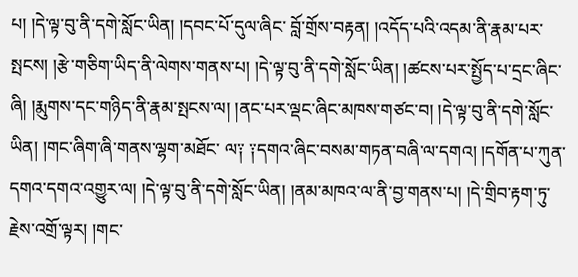པ། །དེ་ལྟ་བུ་ནི་དགེ་སློང་ཡིན། །དབང་པོ་དུལ་ཞིང་ བློ་གྲོས་བརྟན། །འདོད་པའི་འདམ་ནི་རྣམ་པར་སྤངས། །རྩེ་གཅིག་ཡིད་ནི་ལེགས་གནས་པ། །དེ་ལྟ་བུ་ནི་དགེ་སློང་ཡིན། །ཚངས་པར་སྤྱོད་པ་དྲང་ཞིང་ཞི། །རྨུགས་དང་གཉིད་ནི་རྣམ་སྤངས་ལ། །ནང་པར་ལྡང་ཞིང་མཁས་གཙང་བ། །དེ་ལྟ་བུ་ནི་དགེ་སློང་ཡིན། །གང་ཞིག་ཞི་གནས་ལྷག་མཐོང་ ལ༑ ༑དགའ་ཞིང་བསམ་གཏན་བཞི་ལ་དགའ། །དགོན་པ་ཀུན་དགའ་དགའ་འགྱུར་ལ། །དེ་ལྟ་བུ་ནི་དགེ་སློང་ཡིན། །ནམ་མཁའ་ལ་ནི་བྱ་གནས་པ། །དེ་གྲིབ་རྟག་ཏུ་རྗེས་འགྲོ་ལྟར། །གང་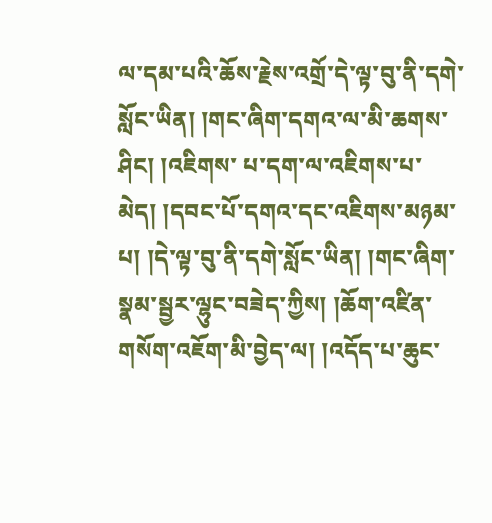ལ་དམ་པའི་ཆོས་རྗེས་འགྲོ་དེ་ལྟ་བུ་ནི་དགེ་སློང་ཡིན། །གང་ཞིག་དགའ་ལ་མི་ཆགས་ཤིང། །འཇིགས་ པ་དག་ལ་འཇིགས་པ་མེད། །དབང་པོ་དགའ་དང་འཇིགས་མཉམ་པ། །དེ་ལྟ་བུ་ནི་དགེ་སློང་ཡིན། །གང་ཞིག་སྣམ་སྦྱར་ལྷུང་བཟེད་ཀྱིས། །ཆོག་འཛིན་གསོག་འཇོག་མི་བྱེད་ལ། །འདོད་པ་ཆུང་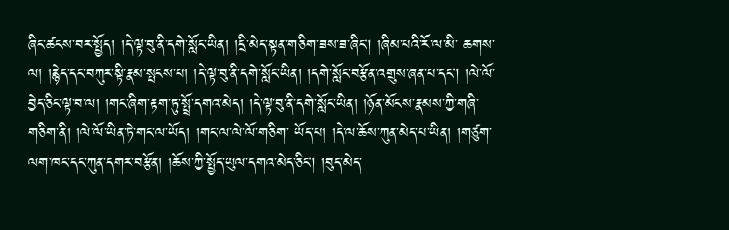ཞིང་ཚངས་བར་སྤྱོད། །དེ་ལྟ་བུ་ནི་དགེ་སློང་ཡིན། །དྲི་མེད་སྟན་གཅིག་ཟས་ཟ་ཞིང། །ཞིམ་པའི་རོ་ལ་མི་ ཆགས་ལ། །རྙེད་དང་བཀུར་སྟི་རྣམ་སྤངས་པ། །དེ་ལྟ་བུ་ནི་དགེ་སློང་ཡིན། །དགེ་སློང་བརྩོན་འགྲུས་ཞན་པ་དང། །ལེ་ལོ་བྱེད་ཅིང་ལྟ་བ་ལ། །གང་ཞིག་རྟག་ཏུ་སྤྲོ་དགའ་མེད། །དེ་ལྟ་བུ་ནི་དགེ་སློང་ཡིན། །ཉོན་མོངས་རྣམས་ཀྱི་གཞི་གཅིག་ནི། །ལེ་ལོ་ཡིན་ཏེ་གང་ལ་ཡོད། །གང་ལ་ལེ་ལོ་གཅིག་ ཡོད་པ། །དེ་ལ་ཆོས་ཀུན་མེད་པ་ཡིན། །གཙུག་ལག་ཁང་དང་ཀུན་དགར་བརྩོན། །ཆོས་ཀྱི་སྤྱོད་ཡུལ་དགའ་མེད་ཅིང། །བུད་མེད་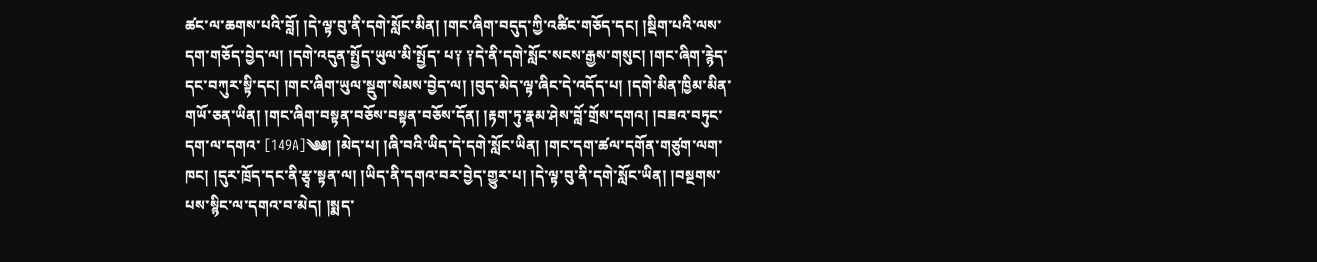ཚང་ལ་ཆགས་པའི་བློ། །དེ་ལྟ་བུ་ནི་དགེ་སློང་མིན། །གང་ཞིག་བདུད་ཀྱི་འཚིང་གཅོད་དང། །སྡིག་པའི་ལས་དག་གཅོད་བྱེད་ལ། །དགེ་འདུན་སྤྱོད་ཡུལ་མི་སྤྱོད་ པ༑ ༑དེ་ནི་དགེ་སློང་སངས་རྒྱས་གསུང། །གང་ཞིག་རྙེད་དང་བཀུར་སྟི་དང། །གང་ཞིག་ཡུལ་སྡུག་སེམས་བྱེད་ལ། །བུད་མེད་ལྟ་ཞིང་དེ་འདོད་པ། །དགེ་མིན་ཁྱིམ་མིན་གཡོ་ཅན་ཡིན། །གང་ཞིག་བསྟན་བཅོས་བསྟན་བཅོས་དོན། །རྟག་ཏུ་རྣམ་ཤེས་བློ་གྲོས་དགའ། །བཟའ་བཏུང་དག་ལ་དགའ་ [149A]༄༅། །མེད་པ། །ཞི་བའི་ཡིད་དེ་དགེ་སློང་ཡིན། །གང་དག་ཚལ་དགོན་གཙུག་ལག་ཁང། །དུར་ཁྲོད་དང་ནི་རྩྭ་སྟན་ལ། །ཡིད་ནི་དགའ་བར་བྱེད་གྱུར་པ། །དེ་ལྟ་བུ་ནི་དགེ་སློང་ཡིན། །བསྔགས་པས་སྙིང་ལ་དགའ་བ་མེད། །སྨད་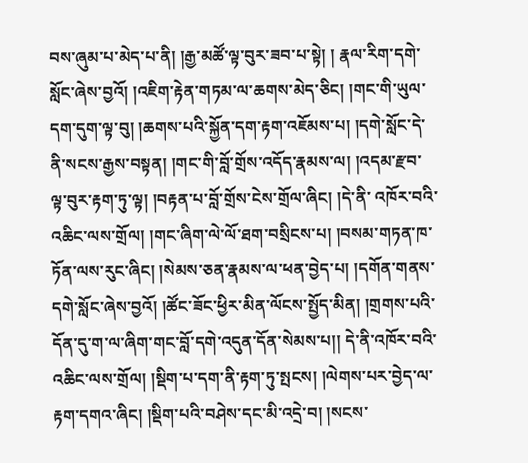བས་ཞུམ་པ་མེད་པ་ནི། །རྒྱ་མཚོ་ལྟ་བུར་ཟབ་པ་སྟེ། ། རྣལ་རིག་དགེ་སློང་ཞེས་བྱའོ། །འཇིག་རྟེན་གཏམ་ལ་ཆགས་མེད་ཅིང། །གང་གི་ཡུལ་དག་དུག་ལྟ་བུ། །ཆགས་པའི་སྐྱོན་དག་རྟག་འཇོམས་པ། །དགེ་སློང་དེ་ནི་སངས་རྒྱས་བསྟན། །གང་གི་བློ་གྲོས་འདོད་རྣམས་ལ། །འདམ་རྫབ་ལྟ་བུར་རྟག་ཏུ་ལྟ། །བརྟན་པ་བློ་གྲོས་ངེས་གྲོལ་ཞིང། །དེ་ནི་ འཁོར་བའི་འཆིང་ལས་གྲོལ། །གང་ཞིག་ལེ་ལོ་ཐག་བསྲིངས་པ། །བསམ་གཏན་ཁ་ཏོན་ལས་རུང་ཞིང། །སེམས་ཅན་རྣམས་ལ་ཕན་བྱེད་པ། །དགོན་གནས་དགེ་སློང་ཞེས་བྱའོ། །ཚོང་ཟོང་ཕྱིར་མིན་ལོངས་སྤྱོད་མིན། །གྲགས་པའི་དོན་དུ་ག་ལ་ཞིག་གང་བློ་དགེ་འདུན་དོན་སེམས་པ།། དེ་ནི་འཁོར་བའི་འཆིང་ལས་གྲོལ། །སྡིག་པ་དག་ནི་རྟག་ཏུ་སྤངས། །ལེགས་པར་བྱེད་ལ་རྟག་དགའ་ཞིང། །སྡིག་པའི་བཤེས་དང་མི་འདྲེ་བ། །སངས་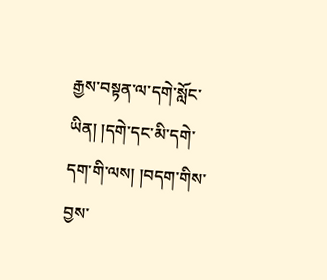རྒྱས་བསྟན་ལ་དགེ་སློང་ཡིན། །དགེ་དང་མི་དགེ་དག་གི་ལས། །བདག་གིས་བྱས་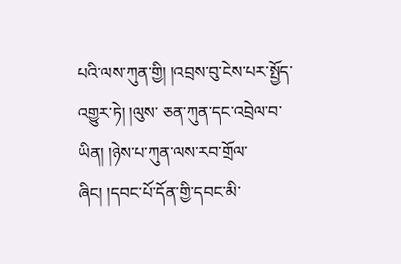པའི་ལས་ཀུན་གྱི། །འབྲས་བུ་ངེས་པར་སྤྱོད་འགྱུར་ཏེ། །ལུས་ ཅན་ཀུན་དང་འབྲེལ་བ་ཡིན། །ཉེས་པ་ཀུན་ལས་རབ་གྲོལ་ཞིང། །དབང་པོ་དོན་གྱི་དབང་མི་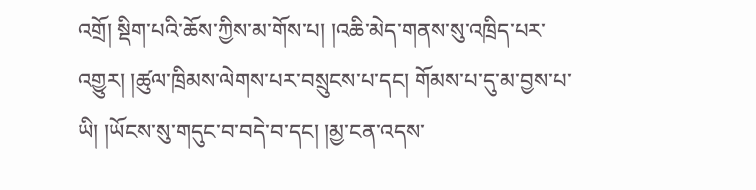འགྲོ། སྡིག་པའི་ཆོས་ཀྱིས་མ་གོས་པ། །འཆི་མེད་གནས་སུ་འཁྲིད་པར་འགྱུར། །ཚུལ་ཁྲིམས་ལེགས་པར་བསྲུངས་པ་དང། གོམས་པ་དུ་མ་བྱས་པ་ཡི། །ཡོངས་སུ་གདུང་བ་བདེ་བ་དང། །མྱ་ངན་འདས་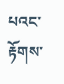པའང་རྟོགས་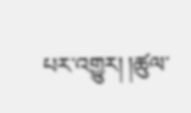པར་འགྱུར། །ཚུལ་